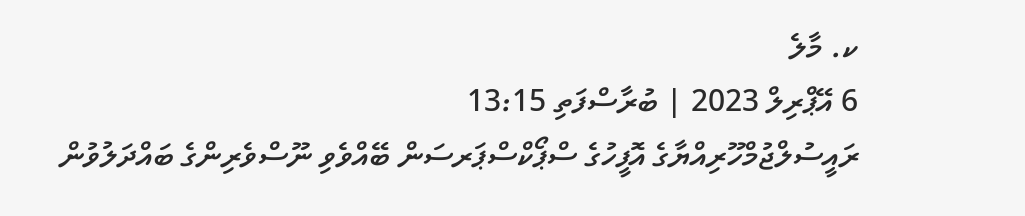ކ. މާލެ
6 އޭޕްރިލް 2023 | ބުރާސްފަތި 13:15
ރައީސުލްޖުމްހޫރިއްޔާގެ އޮފީހުގެ ސްޕޯކްސްޕަރސަން ބޭއްވެވި ނޫސްވެރިންގެ ބައްދަލުވުން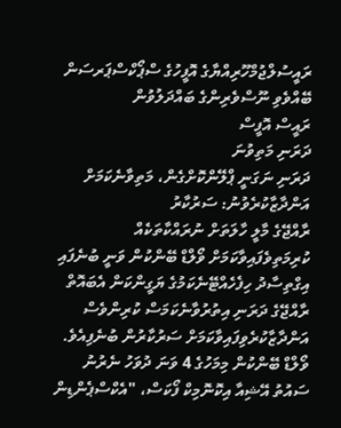ރައީސުލްޖުމްހޫރިއްޔާގެ އޮފީހުގެ ސްޕޯކްސްޕަރސަން ބޭއްވެވި ނޫސްވެރިންގެ ބައްދަލުވުން
ރައީސް އޮފީސް
ދަރަނި މަތިވުނަ
ދަރަނި ނަގަނީ ޕްލޭންކޮށްގެން، މަތިވާނެކަމަށް އަންދާޒާކުރެވުނު: ސަރުކާރު
ރާއްޖޭގެ މާލީ ހާލަތަށް ނުރައްކާތަކެއް ކުރިމަތިވެފައިވާކަމަށް ވޯލްޑް ބޭންކުން ވަނީ ބުނެފައި
އިގްތިސާދު ހިފެހެއްޓޭނެކަމުގެ ޔަގީންކަން އެބައޮތް
ރާއްޖޭގެ ދަރަނި އިތުރުވާނެކަމަސް ކުރިންވެސް އަންދާޒާކުރެވިފައިވާކަމަށް ސަރުކާރުން ބުނެފިއެވެ.
ވޯލްޑް ބޭންކުން މިމަހުގެ 4 ވަނަ ދުވަހު ނެރުނު ސައުތު އޭޝިއާ އިކޮނޮމިކް ފޯކަސް، "އެކްސްޕެންޑިން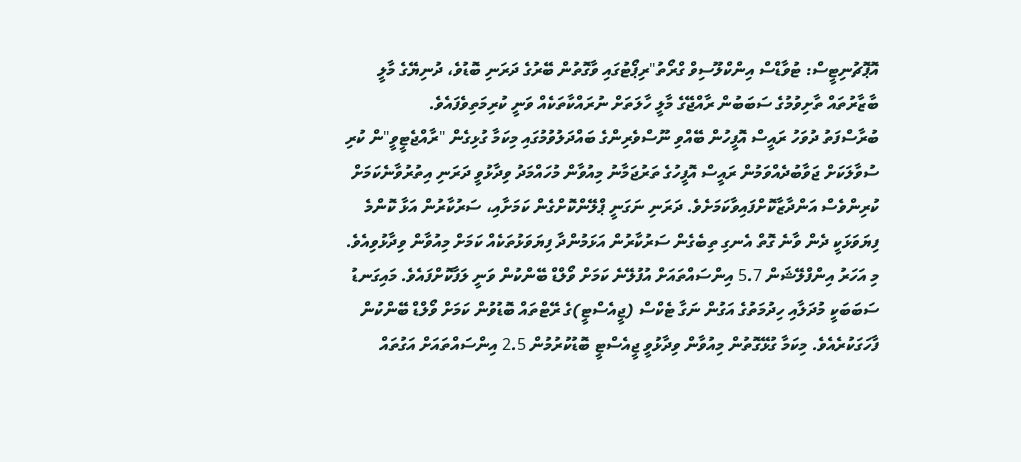އޮޕޮޗުނިޓީސް: ޓުވާޑްސް އިންކްލޫސިވް ގްރޯތު"ރިޕޯޓުގައި ވާގޮތުން ބޭރުގެ ދަރަނި ބޮޑުވެ، ދުނިޔޭގެ މާލީ ބާޒާރުތައް ތާށިވުމުގެ ސަބަބުން ރާއްޖޭގެ މާލީ ހާލަތަށް ނުރައްކާތަކެއް ވަނީ ކުރިމަތިވެފައެވެ.
ބުރާސްފަތު ދުވަހު ރައީސް އޮފީހުން ބޭއްވި ނޫސްވެރިންގެ ބައްދަލުވުމުގައި މިކަމާ ގުޅިގެން "ރާއްޖެޓީވީ"ން ކުރި ސުވާލަކަށް ޖަވާބުދެއްވަމުން ރައީސް އޮފީހުގެ ތަރުޖަމާނު މިއުވާން މުހައްމަދު ވިދާޅުވީ ދަރަނި އިތުރުވާނެކަމަށް ކުރިންވެސް އަންދާޒާކޮށްފައިވާކަމަށެވެ. ދަރަނި ނަގަނީ ޕްލޭންކޮށްގެން ކަމަށާއި، ސަރުކާރުން އަޅާ ކޮންމެ ފިޔަވަޅަކީ ދެން ވާނެ ގޮތް އެނގި ތިބެގެން ސަރުކާރުން އަޅަމުންދާ ފިޔަވަޅުތަކެއް ކަމަށް މިއުވާން ވިދާޅުވިއެވެ.
މި އަހަރު އިންފްލޭޝަން 5.7 އިންސައްތައަށް އުފުލޭނެ ކަމަށް ވޯލްޑް ބޭންކުން ވަނީ ލަފާކޮށްފައެވެ. މައިގަނޑު ސަބަބަކީ މުދަލާއި ހިދުމަތުގެ އަގުން ނަގާ ޓެކްސް (ޖީއެސްޓީ)ގެ ރޭޓްތައް ބޮޑުވުން ކަމަށް ވޯލްޑް ބޭންކުން ފާހަގަކުރެއެވެ. މިކަމާ ގުޅޭގޮތުން މިއުވާން ވިދާޅުވީ ޖީއެސްޓީ ބޮޑުކުރުމުން 2.5 އިންސައްތައަށް އަގުތައް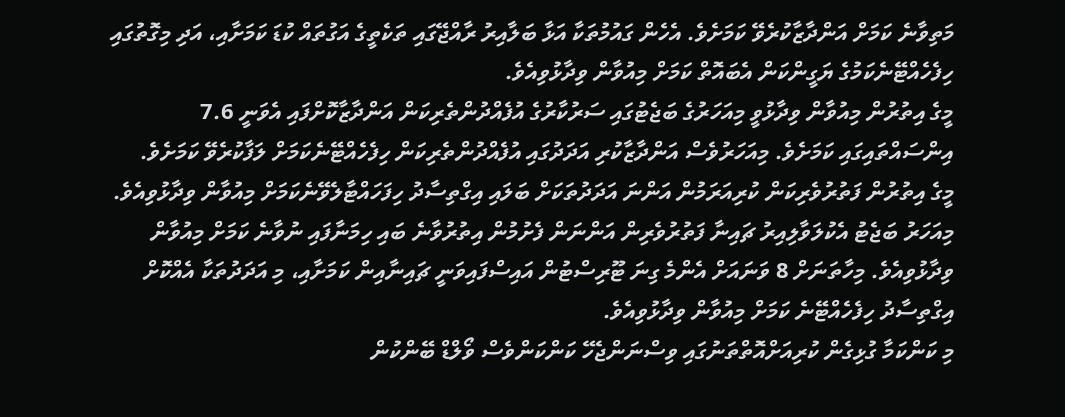މަތިވާނެ ކަމަށް އަންދާޒާކުރެވޭ ކަމަށެވެ. އެހެން ގައުމުތަކާ އަޅާ ބަލާއިރު ރާއްޖޭގައި ތަކެތީގެ އަގުތައް ކުޑަ ކަމަށާއި، އަދި މިގޮތުގައި ހިފެހެއްޓޭނެކަމުގެ ޔަގީންކަން އެބައޮތް ކަމަށް މިއުވާން ވިދާޅުވިއެވެ.
މީގެ އިތުރުން މިއުވާން ވިދާޅުވީ މިއަހަރުގެ ބަޖެޓުގައި ސަރުކާރުގެ އުފެއްދުންތެރިކަން އަންދާޒާކޮށްފައި އެވަނީ 7.6 އިންސައްތައިގައި ކަމަށެވެ. މިއަހަރުވެސް އަންދާޒާކުރި އަދަދުގައި އުފެއްދުންތެރިކަން ހިފެހެއްޓޭނެކަމަށް ލަފާކުރެވޭ ކަމަށެވެ.
މީގެ އިތުރުން ފަތުރުވެރިކަން ކުރިއަރަމުން އަންނަ އަދަދުތަކަށް ބަލައި އިގްތިސާދު ހިފަހައްޓާލެވޭނެކަމަށް މިއުވާން ވިދާޅުވިއެވެ. މިއަހަރު ބަޖެޓު އެކުލަވާލިއިރު ޗައިނާ ފަތުރުވެރިން އަންނަން ފެށުމުން އިތުރުވާނެ ބައި ހިމަނާފައި ނުވާނެ ކަމަށް މިއުވާން ވިދާޅުވިއެވެ. މިހާތަނަށް 8 ވަނައަށް އެންމެ ގިނަ ޓޫރިސްޓުން އައިސްފައިވަނީ ޗައިނާއިން ކަމަށާއި، މި އަދަދުތަކާ އެއްކޮށް އިގްތިސާދު ހިފެހެއްޓޭނެ ކަމަށް މިއުވާން ވިދާޅުވިއެވެ.
މި ކަންކަމާ ގުޅިގެން ކުރިއަށްއޮތްތަނުގައި ވިސްނަންޖެހޭ ކަންކަންވެސް ވޯލްޑް ބޭންކުން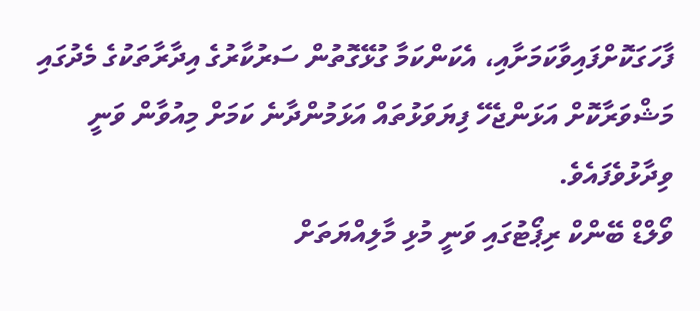ފާހަގަކޮށްފައިވާކަމަށާއި، އެކަންކަމާ ގުޅޭގޮތުން ސަރުކާރުގެ އިދާރާތަކުގެ މެދުގައި މަޝްވަރާކޮށް އަޅަންޖެހޭ ފިޔަވަޅުތައް އަޅަމުންދާނެ ކަމަށް މިއުވާން ވަނީ ވިދާޅުވެފައެވެ.
ވޯލްޑް ބޭންކް ރިޕޯޓުގައި ވަނީ މުޅި މާލިއްޔަތަށް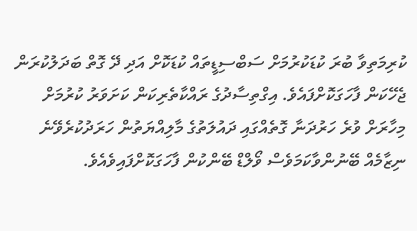ކުރިމަތިވާ ބުރަ ކުޑަކުރުމަށް ސަބްސިޑީތައް ކުޑަކޮށް އަދި ދޭ ގޮތް ބަދަލުކުރަން ޖެހޭކަން ފާހަގަކޮށްފައެވެ. އިގްތިސާދުގެ ރައްކާތެރިކަން ކަށަވަރު ކުރުމަށް މިހާރަށް ވުރެ ހަރުދަނާ ގޮތެއްގައި ދައުލަތުގެ މާލިއްޔަތުން ހަރަދުކުރެވޭނެ ނިޒާމެއް ބޭނުންވާކަމަވެސް ވޯލްޑް ބޭންކުން ފާހަގަކޮށްފައިވެއެވެ.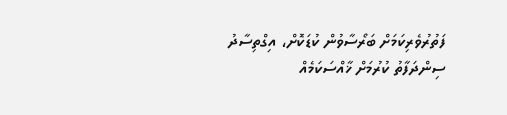ފަތުރުވެރިކަމަށް ބަރޯސާވުން ކުޑަކޮށް، އިގްތިސާދު ސިންދަފާތު ކުރުމަށް ޚާއްސަކަމެއް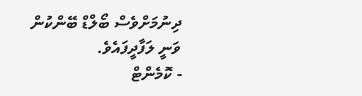ދިނުމަށްވެސް ބޯލްޑް ބޭންކުން ވަނީ ލަފާދީފައެވެ.
- ކޮމެންޓް